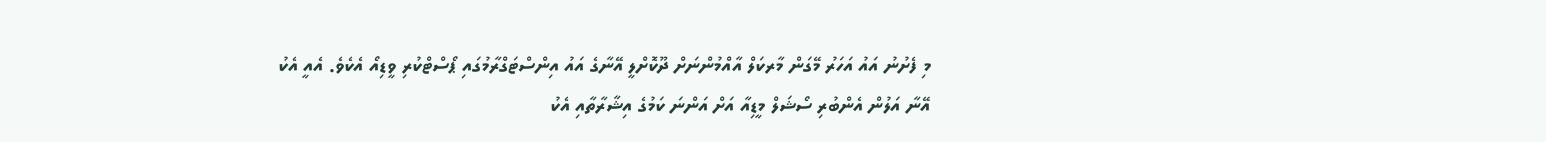މި ފެށުނު އައު އަހަރު މޭގަން މާރކަލް އާއްމުންނަށް ދޫކޮށްލީ އޭނާގެ އައު އިންސްޓަގްރާމުގައި ޕޯސްޓްކުރި ވީޑިއޯ އެކެވެ. އެއީ އެކު އޭނާ އަލުން އެންބުރި ސޯޝަލް މީޑިއާ އަށް އަންނަ ކަމުގެ އިޝާރާތާއި އެކު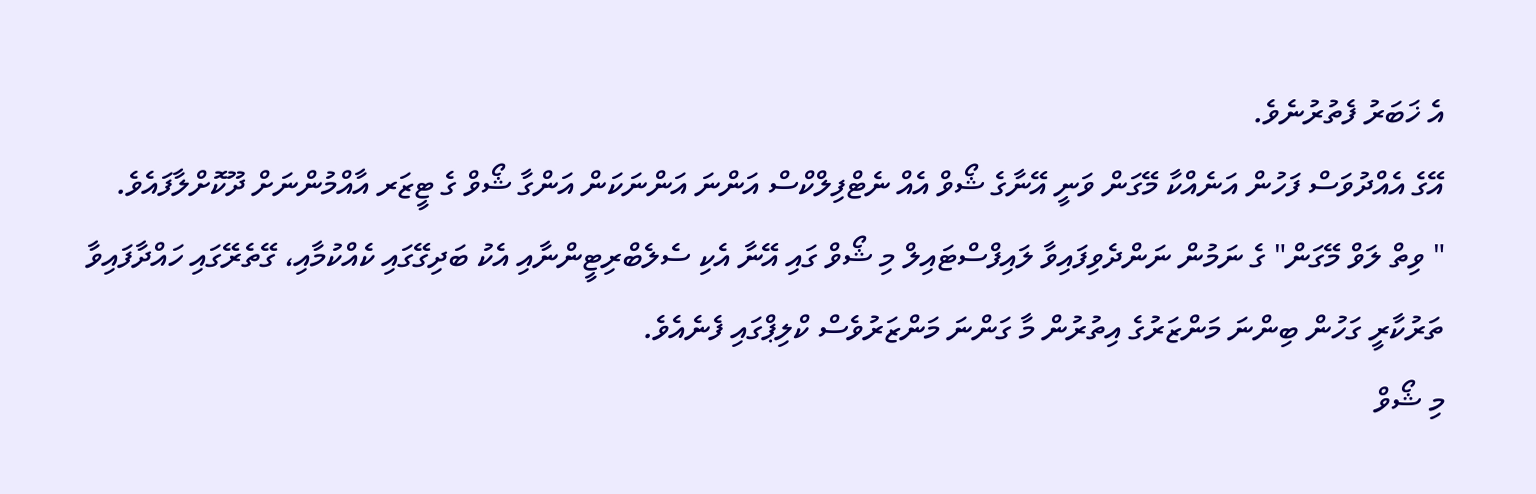އެ ޚަބަރު ފެތުރުނެވެ.
އޭގެ އެއްދުވަސް ފަހުން އަނެއްކާ މޭގަން ވަނީ އޭނާގެ ޝޯވް އެއް ނެޓްފިލްކްސް އަންނަ އަންނަކަން އަންގާ ޝޯވް ގެ ޓީޒަރ އާއްމުންނަށް ދޫކޮށްލާފައެވެ.
" ވިތް ލަވް މޭގަން" ގެ ނަމުން ނަންދެވިފައިވާ ލައިފްސްޓައިލް މި ޝޯވް ގައި އޭނާ އެކި ސެލެބްރިޓީންނާއި އެކު ބަދިގޭގައި ކެއްކުމާއި، ގޭތެރޭގައި ހައްދާފައިވާ ތަރުކާރީ ގަހުން ބިންނަ މަންޒަރުގެ އިތުރުން މާ ގަންނަ މަންޒަރުވެސް ކްލިޕްގައި ފެނެއެވެ.
މި ޝޯވް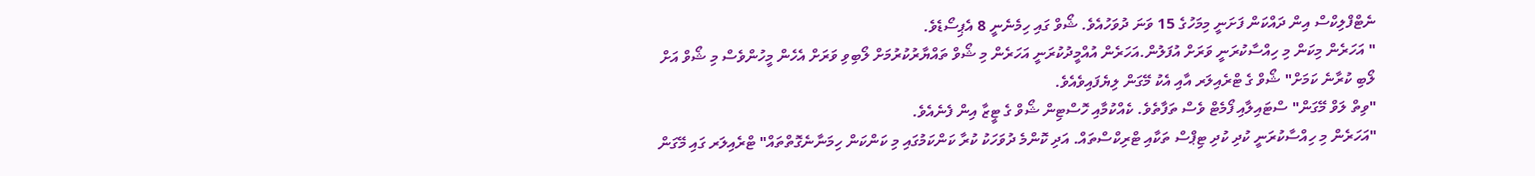ނެޓްފްލިކްސް އިން ދައްކަން ފަށަނީ މިމަހުގެ 15 ވަނަ ދުވަހުއެވެ. ޝޯވް ގައި ހިމެނެނީ 8 އެޕިސޯޑެވެ.
" އަހަރެން މިކަން މި ހިއްސާކުރަނީ ވަރަށް އުފަލުން.އަހަރެން އުއްމީދުކުރަނީ އަހަރެން މި ޝޯވް ތައްޔާރުކުރުމަށް ލޯބިވި ވަރަށް އެހެން މީހުންވެސް މި ޝޯވް އަށް ލޯބި ކުރާނެ ކަމަށް" ޝޯވް ގެ ޓްރެއިލަރ އާއި އެކު މޭގަން ލިޔެފައިވެއެވެ.
"ވިތް ލަވް މޭގަން" ސްޓައިލާއި ފޯމެޓް ވެސް ތަފާތެވެ. ކެއްކުމާއި ހޮސްޓިން ޝޯވް ގެ ޓީޒާ އިން ފެނެއެވެ.
"އަހަރެން މި ހިއްސާކުރަނީ ކުދި ކުދި ޓިޕްސް ތަކާއި ޓްރިކްސްތައް. އަދި ކޮންމެ ދުވަހަކު ކުރާ ކަންކަމުގައި މި ކަންކަން ހިމަނާނެގޮތްތައް" ޓްރެއިލަރ ގައި މޭގަން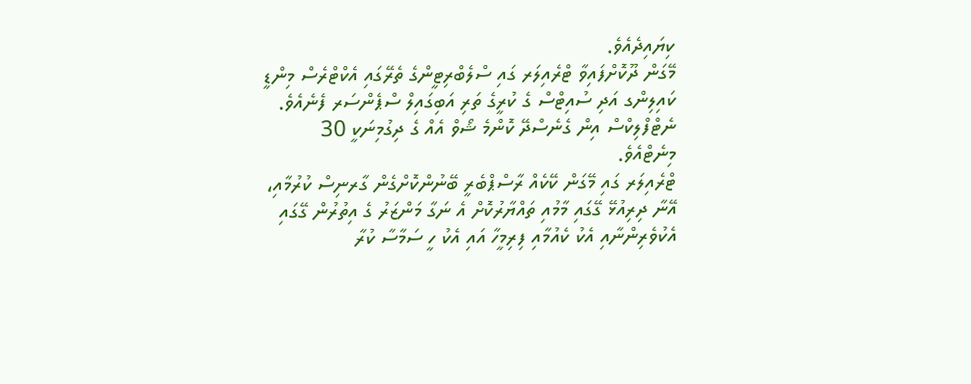ކިޔައިދެއެވެ.
މޭގަން ދޫކޮށްފައިވާ ޓްރެއިލަރ ގައި ސްލެބްރިޓީންގެ ތެރޭގައި އެކްޓްރެސް މިންޑީ ކައިލިންގ އަދި ސުއިޓްސް ގެ ކުރީގެ ތަރި އަބިގައިލް ސްޕެންސަރ ފެނެއެވެ. ނެޓްފްލިކްސް އިން ގެނެސްދޭ ކޮންމެ ޝޯވް އެއް ގެ ދިގުމިނަކީ 30 މިނެޓްއެވެ.
ޓްރެއިލަރ ގައި މޭގަން ކޭކެއް ރާސްޕްބެރީ ބޭނުންކޮށްގެން ގާރނިސް ކުރުމާއި، އޭނާ ދިރިއުޅޭ ގޭގައި މާމުއި ތައްޔާރުކޮށް އެ ނަގާ މަންޒަރު ގެ އިތުރުން ގޭގައި އެކުވެރިންނާއި އެކު ކެއުމާއި ފިރިމީހާ އައި އެކު ހީ ސަމާސާ ކުރާ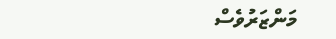މަންޒަރުވެސް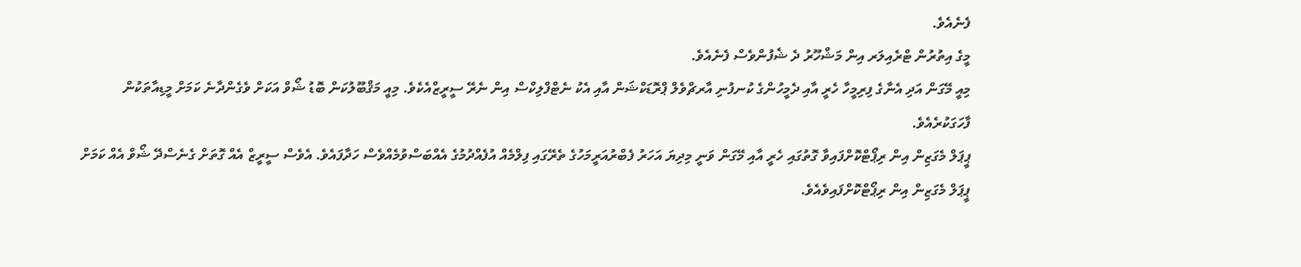ފެނެއެވެ.
މީގެ އިތުރުން ޓްރެއިލަރ އިން މަޝްހޫރު ދެ ޝެފުންވެސް ފެނެއެވެ.
މިއީ މޭގަން އަދި އެނާގެ ފިރިމީހާ ހެރީ އާއި ދެމީހުންގެ ކުނފުނި އާރޗްވެލް ޕްރޮޑަކްޝަން އާއި އެކު ނެޓްފްލިކްސް އިން ނެރޭ ސީރީޒްއެކެވެ. މިއީ މަޤްބޫލުކަން ބޮޑު ޝޯވް އަކަށް ވެގެންދާނެ ކަމަށް މީޑިއާތަކުން ފާހަގަކުރެއެވެ.
ޕީޕަލް މެގަޒިން އިން ރިޕޯޓްކޮށްފައިވާ ގޮތުގައި ހެރީ އާއި މޭގަން ވަނީ މިދިޔަ އަހަރު ފެބްރުއަރީމަހުގެ ތެރޭގައި ފިލްމެއް އުފެއްދުމުގެ އެއްބަސްވުމެއްވެސް ހަދާފައެވެ. އެވެސް ސީރީޒް އެއް ގޮތަށް ގެނެސްދޭ ޝޯވް އެއް ކަމަށް ޕީޕަލް މެގަޒިން އިން ރިޕޯޓްކޮށްފައިވެއެވެ.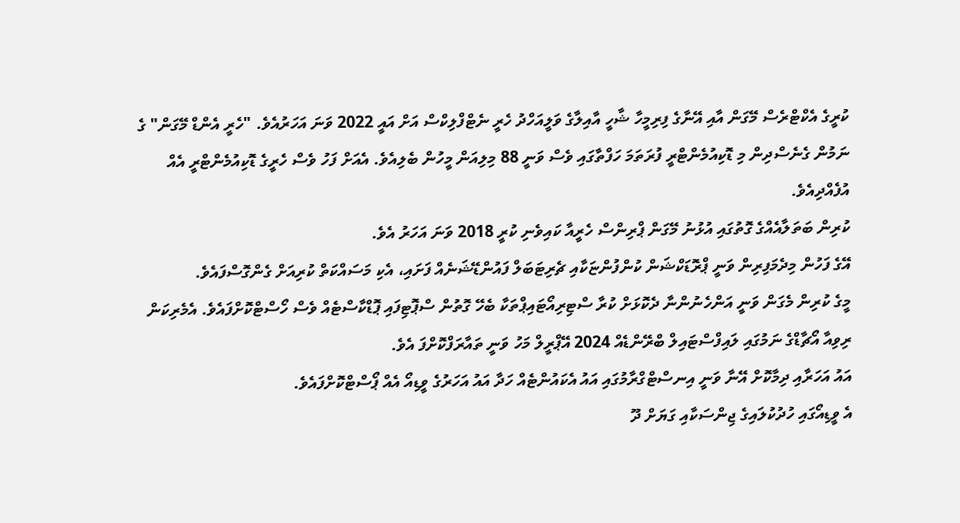ކުރީގެ އެކްޓްރެސް މޭގަން އާއި އޭނާގެ ފިރިމީހާ ޝާހީ އާއިލާގެ ވަލީއަހްދު ހެރީ ނެޓްފްލިކްސް އަށް އައީ 2022 ވަނަ އަހަރުއެވެ. "ހެރީ އެންޑް މޭގަން" ގެ ނަމުން ގެނެސްދިން މި ޑޮކިއުމެންޓްރީ ފުރަތަމަ ހަފްތާގައި ވެސް ވަނީ 88 މިލިއަން މީހުން ބެލިއެވެ. އެއަށް ފަހު ވެސް ހެރީގެ ޑޮކިއުމެންޓްރީ އެއް އުފެއްދިއެވެ.
ކުރިން ބަތަލާއެއްގެ ގޮތުގައި އުޅުނު މޭގަން ޕްރިންސް ހެރީއާ ކައިވެނި ކުރީ 2018 ވަނަ އަހަރު އެވެ.
އޭގެ ފަހުން މިދެމަފިރިން ވަނީ ޕްރޮޑަކްޝަން ކުންފުންޏަކާއި ޗެރިޓަބަލް ފައުންޑޭޝަނެއް ފަށައި، އެކި މަސައްކަތް ކުރިއަށް ގެންގޮސްފައެވެ.
މީގެ ކުރިން މެގަން ވަނީ އަންހެނުންނާ ދެކޮޅަށް ކުރާ ސްޓިރިއޯޓައިޕްތަކާ ބެހޭ ގޮތުން ސްޕޮޓިފައި ޕޮޑްކާސްޓެއް ވެސް ހޯސްޓްކޮށްފައެވެ. އެމެރިކަން ރިވިއާ އޯޗާޑްގެ ނަމުގައި ލައިފްސްޓައިލް ބްރޭންޑެއް 2024 އޭޕްރީލް މަހު ވަނީ ތައާރަފްކޮށްފަ އެވެ.
އައު އަހަރާއި ދިމާކޮށް އޭނާ ވަނީ އިނސްޓްގްރާމުގައި އައު އެކައުންޓެއް ހަދާ އައު އަހަރުގެ ވީޑިއޯ އެއް ޕޯސްޓްކޮށްފައެވެ.
އެ ވީޑިއޯގައި ހުދުކުލައިގެ ޖިންސަކާއި ގަޔަށް ދޫ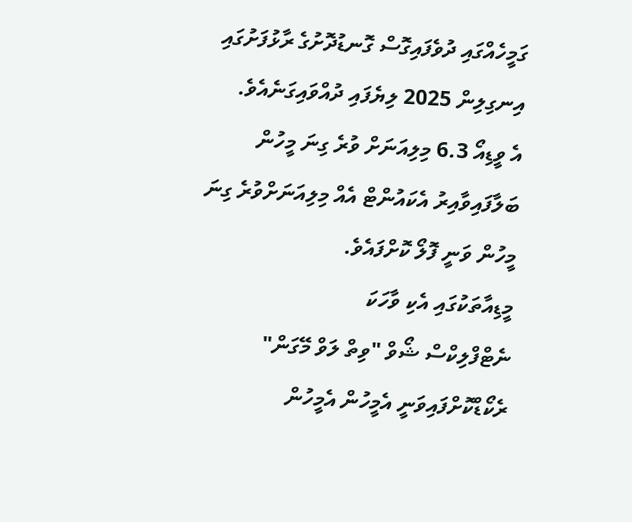ގަމީހެއްގައި ދުވެފައިގޮސް ގޮނޑުދޮށުގެ ރާޅުފަށުގައި އިނގިލިން 2025 ލިޔެފައި ދުއްވައިގަނެއެވެ.
އެ ވީޑިއޯ 6.3 މިލިއަނަށް ވުރެ ގިނަ މީހުން ބަލާފައިވާއިރު އެކައުންޓް އެއް މިލިއަނަށްވުރެ ގިނަ މީހުން ވަނީ ފޮލޯ ކޮށްފައެވެ.
މީޑިއާތަކުގައި އެކި ވާހަކަ
ނެޓްފްލިކްސް ޝޯވް "ވިތް ލަވް މޭގަން" ރެކޯޑްކޮށްފައިވަނީ އެމީހުން އެމީހުން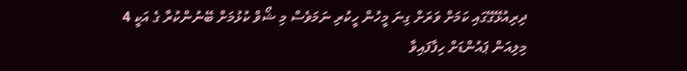ދިރިއުޅޭގޭގައި ކަމަށް ވަރަށް ގިނަ މީހުން ހީކުރި ނަމަވެސް މި ޝޯވް ކުޅުމަށް ބޭނުންކުރާ ގެ އަކީ 4 މިލިއަން ޕައުންޑަށް ހިފާފައިވާ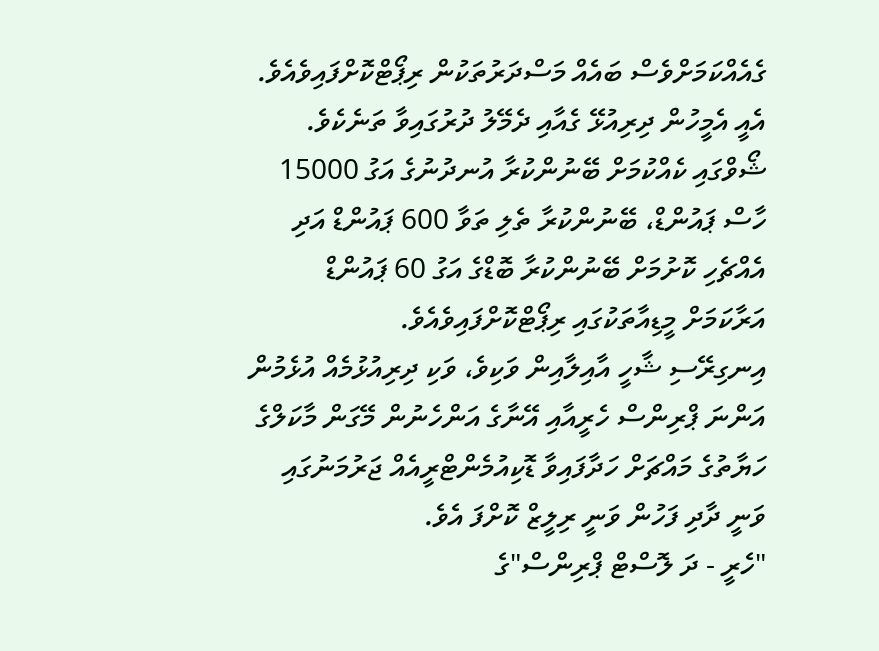ގެއެއްކަމަށްވެސް ބައެއް މަސްދަރުތަކުން ރިޕޯޓްކޮށްފައިވެއެވެ. އެއީ އެމީހުން ދިރިއުޅޭ ގެއާއި ދެމޭލު ދުރުގައިވާ ތަނެކެވެ.
ޝޯވްގައި ކެއްކުމަށް ބޭނުންކުރާ އުނދުނުގެ އަގު 15000 ހާސް ޕައުންޑް، ބޭނުންކުރާ ތެލި ތަވާ 600 ޕައުންޑް އަދި އެއްޗެހި ކޮށުމަށް ބޭނުންކުރާ ބޮޑްގެ އަގު 60 ޕައުންޑް އަރާކަމަށް މީޑިއާތަކުގައި ރިޕޯޓްކޮށްފައިވެއެވެ.
އިނގިރޭސި ޝާހީ އާއިލާއިން ވަކިވެ، ވަކި ދިރިއުޅުމެއް އުޅެމުން އަންނަ ޕްރިންސް ހެރީއާއި އޭނާގެ އަންހެނުން މޭގަން މާކަލްގެ ހަޔާތުގެ މައްޗަށް ހަދާފައިވާ ޑޮކިއުމެންޓްރީއެއް ޖަރުމަނުގައި ވަނީ ދާދި ފަހުން ވަނީ ރިލީޒް ކޮށްފަ އެވެ.
"ހެރީ - ދަ ލޮސްޓް ޕްރިންސް"ގެ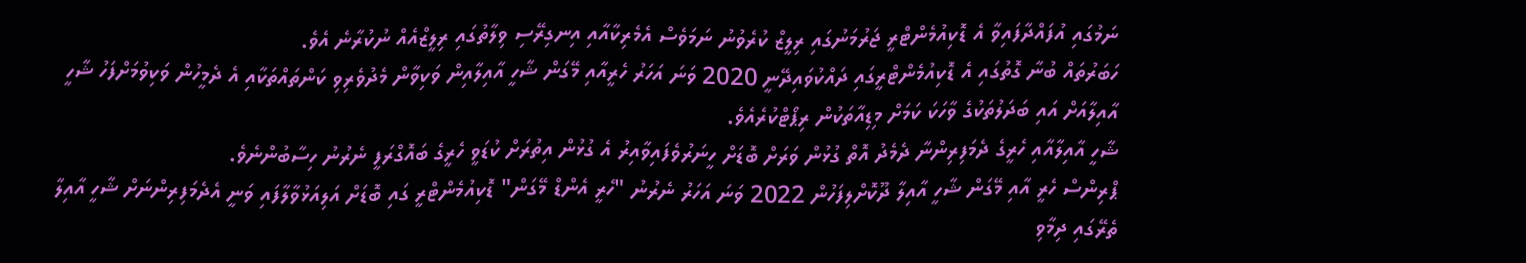ނަމުގައި އުފައްދާފައިވާ އެ ޑޮކިއުމެންޓްރީ ޖަރުމަނުގައި ރިލީޒް ކުރެވުނު ނަމަވެސް އެމެރިކާއާއި އިނގިރޭސި ވިލާތުގައި ރިލީޒްއެއް ނުކުރާނެ އެވެ.
ހަބަރުތައް ބުނާ ގޮތުގައި އެ ޑޮކިއުމެންޓްރީގައި ދައްކުވައިދޭނީ 2020 ވަނަ އަހަރު ހެރީއާއި މޭގަން ޝާހީ އާއިލާއިން ވަކިވާން މެދުވެރިވި ކަންތައްތަކާއި އެ ދެމީހުން ވަކިވުމަށްފަހު ޝާހީ އާއިލާއަށް އައި ބަދަލުތަކުގެ ވާހަކަ ކަމަށް މިޑިއާތަކުން ރިޕޯޓްކުރެއެވެ.
ޝާހީ އާއިލާއާއި ހެރީގެ ދެމަފިރިންނާ ދެމެދު އޮތް ގުޅުން ވަރަށް ބޮޑަށް ހީނަރުވެފައިވާއިރު އެ ގުޅުން އިތުރަށް ކުޑަވީ ހެރީގެ ބައޮގްރަފީ ނެރުނު ހިސާބުންނެވެ.
ޕްރިންސް ހެރީ އާއި މޭގަން ޝާހީ އާއިލާ ދޫކޮށްލިފަހުން 2022 ވަނަ އަހަރު ނެރުނު "ހެރީ އެންޑް މޭގަން" ޑޮކިއުމެންޓްރީ ގައި ބޮޑަށް އަލިއަޅުވާލާފައި ވަނީ އެދެމަފިރިންނަށް ޝާހީ އާއިލާ ތެރޭގައި ދިމާވި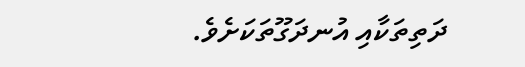ދަތިތަކާއި އުނދަގޫތަކަށެވެ.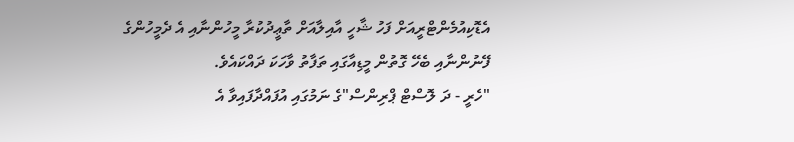އެޑޮކިއުމެންޓްރީއަށް ފަހު ޝާހީ އާއިލާއަށް ތާޢީދުކުރާ މީހުންނާއި އެ ދެމީހުންގެ ފޭނުންނާއި ބެހޭ ގޮތުން މީޑިއާގައި ތަފާތު ވާހަކަ ދައްކައެވެ.
"ހެރީ - ދަ ލޮސްޓް ޕްރިންސް"ގެ ނަމުގައި އުފައްދާފައިވާ އެ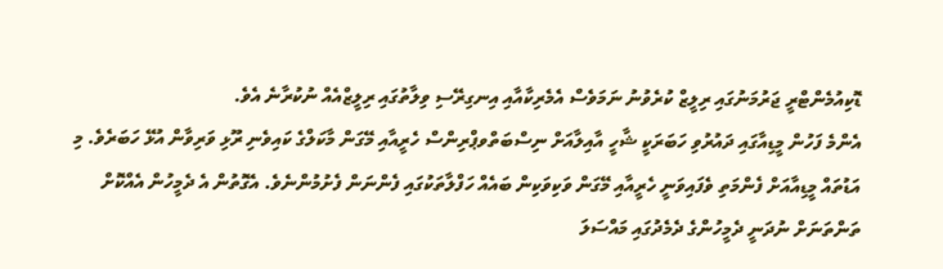ޑޮކިއުމެންޓްރީ ޖަރުމަނުގައި ރިލީޒް ކުރެވުނު ނަމަވެސް އެމެރިކާއާއި އިނގިރޭސި ވިލާތުގައި ރިލީޒްއެއް ނުކުރާނެ އެވެ.
އެންމެ ފަހުން މީޑިއާގައި ދައުރުވި ހަބަރަކީ ޝާހީ އާއިލާއަށް ނިސްބަތްވޕްރިންސް ހެރީއާއި މޭގަން މާކަލްގެ ކައިވެނި ރޫޅި ވަރިވާން އުޅޭ ހަބަރެވެ. މި އަޑުތައް މީޑިއާއަށް ފެންމަތި ވެފައިވަނީ ހެރީއާއި މޭގަން ވަކިވަކިން ބައެއް ހަފްލާތަކުގައި ފެންނަން ފެށުމުންނެވެ. އެގޮތުން އެ ދެމީހުން އެއްކޮށް ތަންތަނަށް ނުދަނީ ދެމީހުންގެ ދެމެދުގައި މައްސަލަ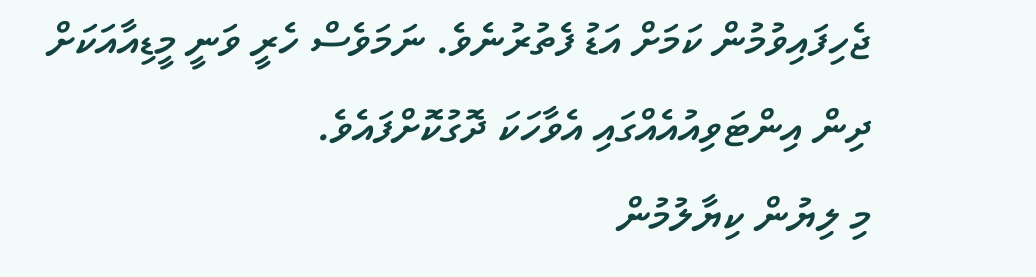ޖެހިފައިވުމުން ކަމަށް އަޑު ފެތުރުނެވެ. ނަމަވެސް ހެރީ ވަނީ މީޑިއާއަކަށް ދިން އިންޓަވިއުއެއްގައި އެވާހަކަ ދޮގުކޮށްފައެވެ.
މި ލިޔުން ކިޔާލުމުން